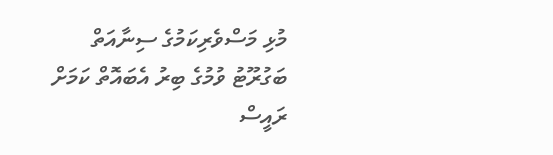މުޅި މަސްވެރިކަމުގެ ސިނާއަތް ބަގުރޫޓު ވުމުގެ ބިރު އެބައޮތް ކަމަށް ރައީސް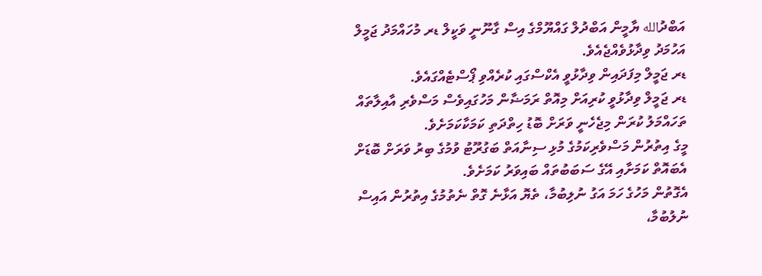އަބްދުالله ޔާމީން އަބްދުލް ގައްޔޫމްގެ އިސް ގާނޫނީ ވަކީލް ޑރ މުހައްމަދު ޖަމީލް އަހުމަދު ވިދާޅުވެއްޖެއެވެ.
ޑރ ޖަމީލް މިފަދައިން ވިދާޅުވީ އެކްސްގައި ކުރެއްވި ޕޯސްޓެއްގައެވެ.
ޑރ ޖަމީލް ވިދާޅުވީ ކުރިއަށް މިއޮތް ރަމަޟާން މަހުގައިވެސް މަސްވެރި އާއިލާތައް ތަހައްމަލު ކުރަން މިޖެހެނީ ވަރަށް ބޮޑު ހިތްދަތި ކަމަކާކަމަށެވެ.
މީގެ އިތުރުން މަސްވެރިކަމުގެ މުޅި ސިނާއަތް ބަގުރޫޓު ވުމުގެ ބިރު ވަރަށް ބޮޑަށް އެބައޮތް ކަމަށާއި އޭގެ ސަބަބުތައް ބައިވަރު ކަމަށެވެ.
އެގޮތުން މަހުގެ ހަމަ އަގު ނުލިބުމާ، ތެޔޮ އަޅާނެ ގޮތް ނެތުމުގެ އިތުރުން އައިސް ނުލުބުމާ،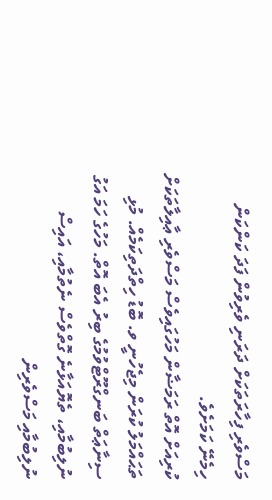މަސްވެރި ފިހާރަތަކަށް ދަރަނި ވެރިވުން ފަދަ ކަންކަން ހިމެނޭ ކަމަށެވެ.
ކުރިއަށް އޮތް ރަމަޟާން މަހުގައިވެސް މަސްވެރި ޢާއިލާތަކަށް ތަޙައްމަލު ކުރަން މިޖެހުނީ ވ. ބޮޑު ހިތްދަތިކަމެއް. މުޅި ސިނާޢަތް ބަނގްރޫޓްވުމުގެ ބިރު އެބަ އޮތް. މަހުގެ ހަމަ އަގު ނުލިބުމާއި، ތެޔޮއަޅާނެ ގޮތްވެސް ނެތުމާއި، އައިސް ނުލިބުމާއި މަސްވެރިން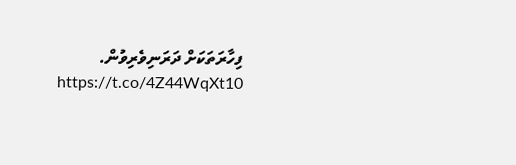ފިހާރަތަކަށް ދަރަނިވެރިވުން. https://t.co/4Z44WqXt10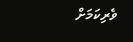ވެރިކަމަށް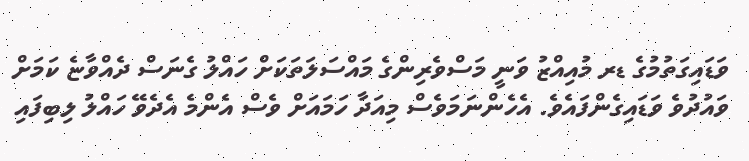ވަޑައިގަތުމުގެ ޑރ މުއިއްޒު ވަނީ މަސްވެރިންގެ މައްސަލަތަކަށް ހައްލު ގެނަސް ދެއްވާޏެ ކަމަށް ވައުދުވެ ވަޑައިގެންފައެވެ. އެހެންނަމަވެސް މިއަދާ ހަމައަށް ވެސް އެންމެ އެދެވޭ ހައްލު ލިބިފައި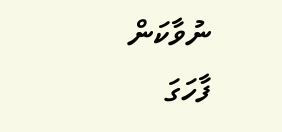ނުވާކަން ފާހަގަ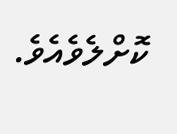ކޮށްލެވެއެވެ.